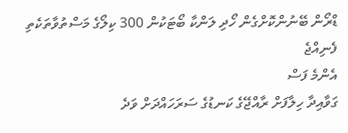ޑްރޯން ބޭނުންކޮށްގެން ހޯދި ލަންކާ ބޯޓަކުން 300 ކިލޯގެ މަސްތުވާތަކެތި ފެނިއްޖެ
އެންމެ ފަސް
ގަވާއިދާ ހިލާފަށް ރާއްޖޭގެ ކަނޑުގެ ސަރަހައްދަށް ވަދެ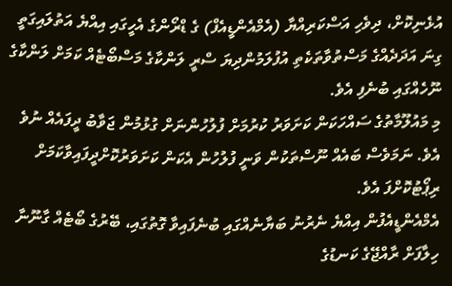އުޅެނިކޮށް، ދިވެހި އަސްކަރިއްޔާ (އެމްއެންޑީއެފް) ގެ ޑްރޯންގެ އެހީގައި އިއްޔެ އަތުލައިގަތީ ގިނަ އަދަދެއްގެ މަސްތުވާތަކެތި އުފުލަމުންދިޔަ ސްރީ ލަންކާގެ މަސްބޯޓެއް ކަމަށް ލަންކާގެ ނޫހެއްގައި ބުނެފި އެވެ.
މި މައުލޫމާތުގެ ސައްހަކަން ކަށަވަރު ކުރުމަށް ފުލުހުންނަށް ގުޅުމުން ޖަވާބު ދީފައެއް ނުވެ އެވެ. ނަމަވެސް ބައެއް ނޫސްތަކުން ވަނީ ފުލުހުން އެކަން ކަށަވަރުކޮށްދީފައިވާކަމަށް ރިޕޯޓުކޮށްފަ އެވެ.
އެމްއެންޑީއެފުން އިއްޔެ ނެރުނު ބަޔާނެއްގައި ބުނެފައިވާ ގޮތުގައި، ބޭރުގެ ބޯޓެއް ގާނޫނާ ހިލާފަށް ރާއްޖޭގެ ކަނޑުގެ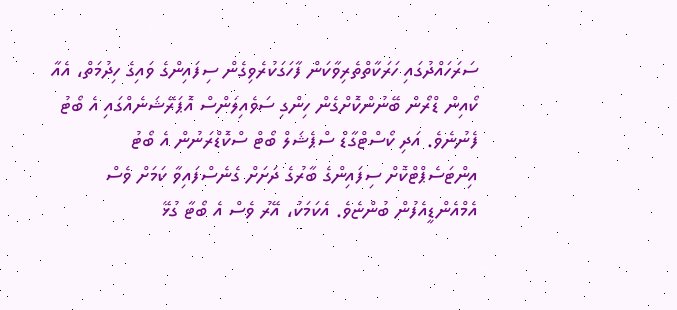ސަރަހައްދުގައި ހަރަކާތްތެރިވާކަން ފާހަގަކުރެވިގެން ސިފައިންގެ ވައިގެ ހިދުމަތް، އެއާ ކޯއިން ޑްރޯން ބޭނުންކޮށްގެން ހިންގި ސަވެއިލަންސް އޮޕަރޭޝަނެއްގައި އެ ބޯޓު ފެނުނެވެ. އަދި ކޯސްޓްގާޑް ސްޕެޝަލް ބޯޓް ސްކޮޑްރަނުން އެ ބޯޓު އިންޓަސެޕްޓްކޮށް ސިފައިންގެ ބާރުގެ ދަށަށް ގެނެސްފައިވާ ކަމަށް ވެސް އެމްއެންޑީއެފުން ބުންޏެވެ. އެކަމަކު، އޭރު ވެސް އެ ބޯޓާ ގުޅޭ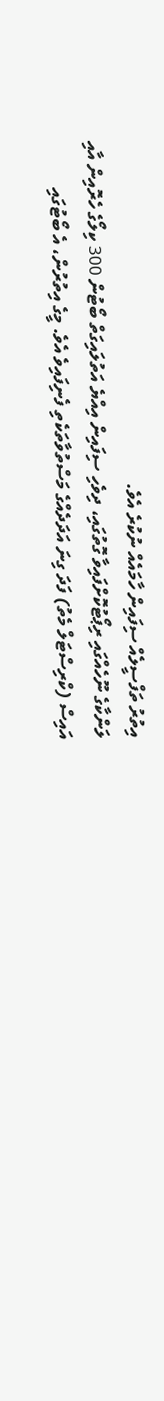އިތުރު ތަފްސީލެއް ސިފައިން ހާމައެއް ނުކުރެ އެވެ.
ލަންކާގެ ނޫހެއްގައި ރިޕޯޓުކޮށްފައިވާ ގޮތުގައި، ދިވެހި ސިފައިން އިއްޔެ އަތުލައިގަތް ބޯޓުން 300 ކިލޯގެ ހެރޮއިން އާއި އައިސް (ކްރިސްޓަލް މެތު) ފަދަ ގިނަ އަދަދެއްގެ މަސްތުވާތަކެތި ފެނިފައިވެ އެވެ. މީގެ އިތުރުން، އެ ބޯޓުގައި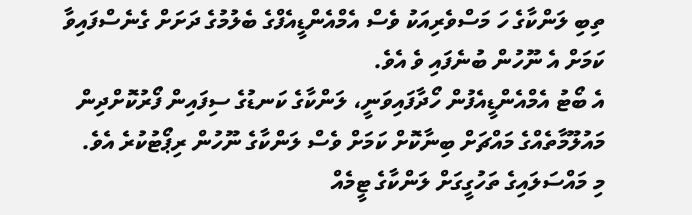ތިބި ލަންކާގެ ހަ މަސްވެރިއަކު ވެސް އެމްއެންޑީއެފްގެ ބެލުމުގެ ދަށަށް ގެނެސްފައިވާ ކަމަށް އެ ނޫހުން ބުނެފައި ވެ އެވެ.
އެ ބޯޓު އެމްއެންޑީއެފުން ހޯދާފައިވަނީ، ލަންކާގެ ކަނޑުގެ ސިފައިން ފޯރުކޮށްދިން މައުލޫމާތެއްގެ މައްޗަށް ބިނާކޮށް ކަމަށް ވެސް ލަންކާގެ ނޫހުން ރިޕޯޓުކުރެ އެވެ.
މި މައްސަލައިގެ ތަހުގީގަށް ލަންކާގެ ޓީމެއް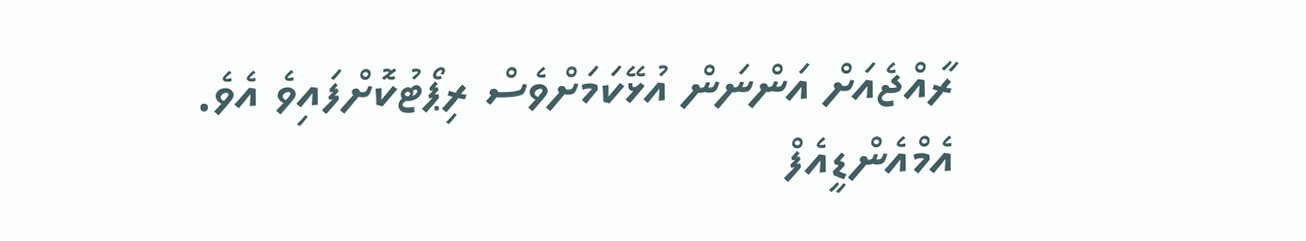ރާއްޖެއަށް އަންނަން އުޅޭކަމަށްވެސް ރިޕޯޓުކޮށްފައިވެ އެވެ.
އެމްއެންޑީއެފް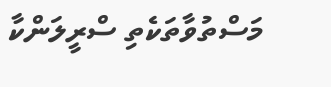މަސްތުވާތަކެތި ސްރީލަންކާ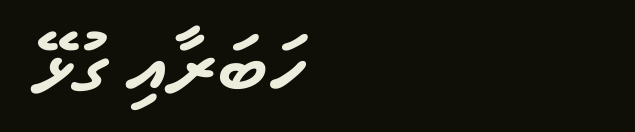ހަބަރާއި ގުޅޭ